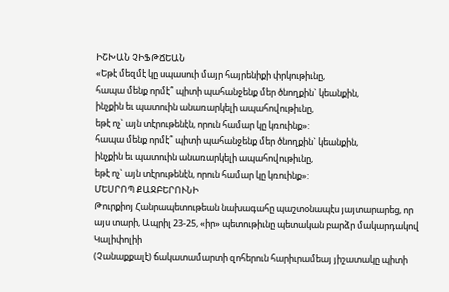ԻՇԽԱՆ ՉԻՖԹՃԵԱՆ
«Եթէ մեզմէ կը սպասուի մայր հայրենիքի փրկութիւնը,
հապա մենք որմէ՞ պիտի պահանջենք մեր ծնողքին` կեանքին,
ինչքին եւ պատուին անառարկելի ապահովութիւնը,
եթէ ոչ` այն տէրութենէն, որուն համար կը կռուինք»:
հապա մենք որմէ՞ պիտի պահանջենք մեր ծնողքին` կեանքին,
ինչքին եւ պատուին անառարկելի ապահովութիւնը,
եթէ ոչ` այն տէրութենէն, որուն համար կը կռուինք»:
ՄԵՍՐՈՊ ՔԱՋԲԵՐՈՒՆԻ
Թուրքիոյ Հանրապետութեան նախագահը պաշտօնապէս յայտարարեց, որ այս տարի, Ապրիլ 23-25, «իր» պետութիւնը պետական բարձր մակարդակով Կալիփոլիի
(Չանաքքալէ) ճակատամարտի զոհերուն հարիւրամեայ յիշատակը պիտի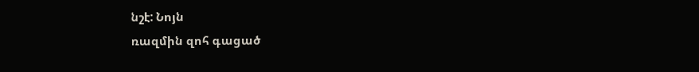նշէ: Նոյն
ռազմին զոհ գացած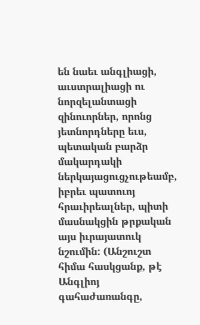են նաեւ անգլիացի, աւստրալիացի ու նորզելանտացի
զինուորներ, որոնց յետնորդները եւս, պետական բարձր մակարդակի
ներկայացուցչութեամբ, իբրեւ պատուոյ հրաւիրեալներ, պիտի մասնակցին թրքական
այս իւրայատուկ նշումին: (Անշուշտ հիմա հասկցանք, թէ Անգլիոյ գահաժառանգը,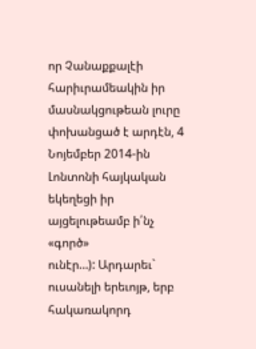որ Չանաքքալէի հարիւրամեակին իր մասնակցութեան լուրը փոխանցած է արդէն, 4 Նոյեմբեր 2014-ին Լոնտոնի հայկական եկեղեցի իր այցելութեամբ ի՛նչ «գործ»
ունէր…): Արդարեւ` ուսանելի երեւոյթ, երբ հակառակորդ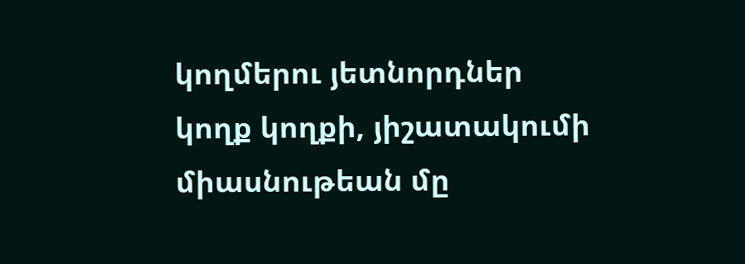կողմերու յետնորդներ
կողք կողքի, յիշատակումի միասնութեան մը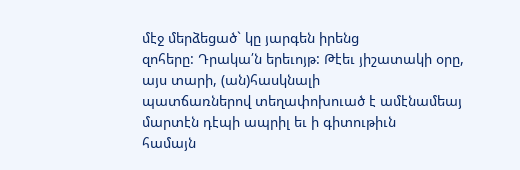մէջ մերձեցած` կը յարգեն իրենց
զոհերը: Դրակա՛ն երեւոյթ: Թէեւ յիշատակի օրը, այս տարի, (ան)հասկնալի
պատճառներով տեղափոխուած է ամէնամեայ մարտէն դէպի ապրիլ եւ ի գիտութիւն
համայն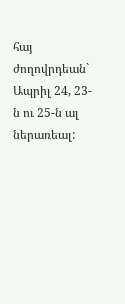հայ ժողովրդեան` Ապրիլ 24, 23-ն ու 25-ն ալ ներառեալ: